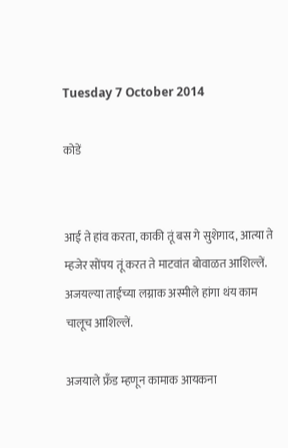Tuesday 7 October 2014

कोडें


आई ते हांव करता, काकी तूं बस गे सुशेगाद, आत्या ते म्हजेर सोंपय तूं करत ते माटवांत बोवाळत आशिल्लें. अजयल्या ताईच्या लग्नाक अस्मीले हांगा थंय काम चालूच आशिल्लें.

अजयाले फ्रँड म्हणून कामाक आयकना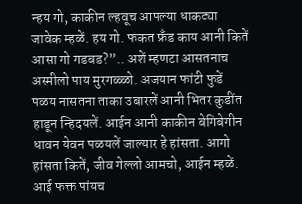न्हय गो, काकीन ल्हवूच आपल्या धाकट्या जावेक म्हळें. हय गो. फकत फ्रँड काय आनी कितें आसा गो गडबड?”.. अशें म्हणटा आसतनाच अस्मीलो पाय मुरगळ्ळो. अजयान फांटी फुडें पळय नासतना ताका उबारलें आनी भितर कुडींत हाडून न्हिदयलें. आईन आनी काकीन बेगिबेगीन धावन येवन पळयलें जाल्यार हे हांसता. आगो हांसता कितें, जीव गेल्लो आमचो, आईन म्हळें. आई फक्त पांयच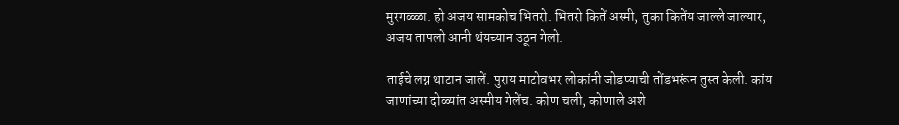मुरगळ्ळा. हो अजय सामकोच भितरो. भितरो कितें अस्मी, तुका कितेंय जाल्ले जाल्यार, अजय तापलो आनी थंयच्यान उठून गेलो.

ताईचे लग्न थाटान जालें. पुराय माटोवभर लोकांनी जोडप्याची तोंडभरूंन तुस्त केली. कांय जाणांच्या दोळ्यांत अस्मीय गेलेंच. कोण चली, कोणाले अशे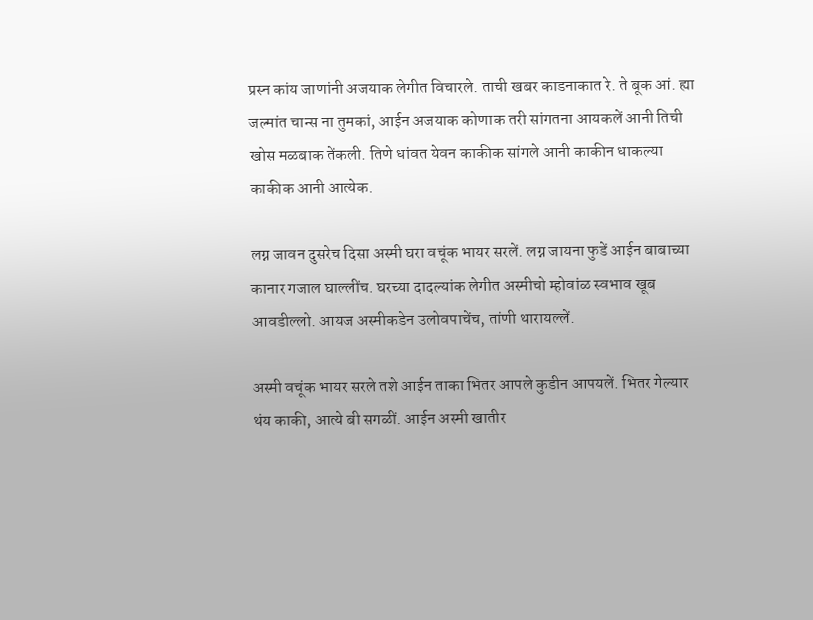प्रस्न कांय जाणांनी अजयाक लेगीत विचारले. ताची खबर काडनाकात रे. ते बूक आं. ह्या जल्मांत चान्स ना तुमकां, आईन अजयाक कोणाक तरी सांगतना आयकलें आनी तिची खोस मळबाक तेंकली. तिणे धांवत येवन काकीक सांगले आनी काकीन धाकल्या काकीक आनी आत्येक.

लग्न जावन दुसरेच दिसा अस्मी घरा वचूंक भायर सरलें. लग्न जायना फुडें आईन बाबाच्या कानार गजाल घाल्लींच. घरच्या दादल्यांक लेगीत अस्मीचो म्होवांळ स्वभाव खूब आवडील्लो. आयज अस्मीकडेन उलोवपाचेंच, तांणी थारायल्लें.

अस्मी वचूंक भायर सरले तशे आईन ताका भितर आपले कुडीन आपयलें. भितर गेल्यार थंय काकी, आत्ये बी सगळीं. आईन अस्मी खातीर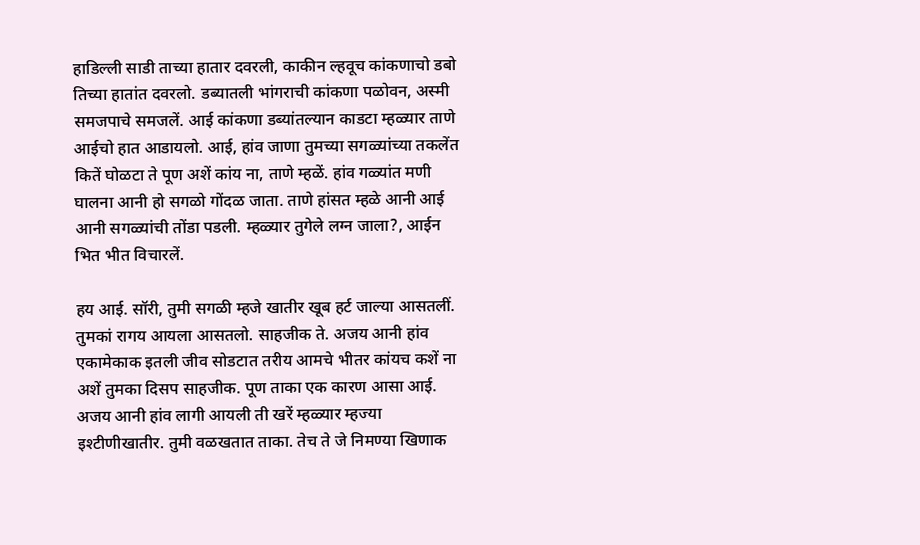हाडिल्ली साडी ताच्या हातार दवरली, काकीन ल्हवूच कांकणाचो डबो तिच्या हातांत दवरलो. डब्यातली भांगराची कांकणा पळोवन, अस्मी समजपाचे समजलें. आई कांकणा डब्यांतल्यान काडटा म्हळ्यार ताणे आईचो हात आडायलो. आई, हांव जाणा तुमच्या सगळ्यांच्या तकलेंत कितें घोळटा ते पूण अशें कांय ना, ताणे म्हळें. हांव गळ्यांत मणी घालना आनी हो सगळो गोंदळ जाता. ताणे हांसत म्हळे आनी आई आनी सगळ्यांची तोंडा पडली. म्हळ्यार तुगेले लग्न जाला?, आईन भित भीत विचारलें.

हय आई. सॉरी, तुमी सगळी म्हजे खातीर खूब हर्ट जाल्या आसतलीं. तुमकां रागय आयला आसतलो. साहजीक ते. अजय आनी हांव एकामेकाक इतली जीव सोडटात तरीय आमचे भीतर कांयच कशें ना अशें तुमका दिसप साहजीक. पूण ताका एक कारण आसा आई. अजय आनी हांव लागी आयली ती खरें म्हळ्यार म्हज्या इश्टीणीखातीर. तुमी वळखतात ताका. तेच ते जे निमण्या खिणाक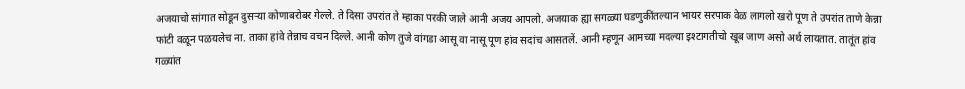अजयाचो सांगात सोडून दुसऱ्या कोणाबरोबर गेल्ले. ते दिसा उपरांत ते म्हाका परकी जाले आनी अजय आपलो. अजयाक ह्या सगळ्या घडणुकींतल्यान भायर सरपाक वेळ लागलो खरो पूण ते उपरांत ताणे केन्ना फांटी वळून पळयलेच ना. ताका हांवे तेन्नाच वचन दिल्ले. आनी कोण तुजे वांगडा आसू वा नासू पूण हांव सदांच आसतलें. आनी म्हणून आमच्या मदल्या इश्टागतीचो खूब जाण असो अर्थ लायतात. तातूंत हांव गळ्यांत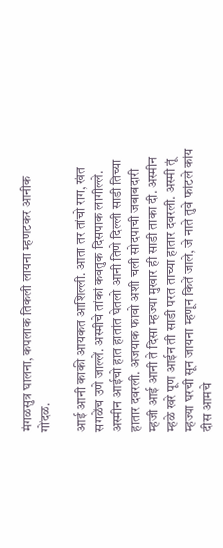मंगळसुत्र घालना, कपलाक तिकली लायना म्हणटकर आनीक गोंदळ.

आई आनी काकी आयकत आशिल्ली. आता तर तांचो राग, खंत सगळेंच उणे जाल्लें. अस्मीचे तांकां कवतुक दिसपाक लागील्ले. अस्मीन आईचो हात हातांत घेतलो आनी तिणे दिल्ली साडी तिच्या हातार दवरली. अजयाक फावो अशी चली सोदपाची जबाबदारी म्हजी आई आनी ते दिसा म्हज्या मुखार ही साडी ताका दी. अस्मीन म्हळे खरे पूण आईन ती साडी परत ताच्या हातार दवरली. अस्मी तूं म्हज्या घरची सून जायना म्हणून कितें जाले, जे नाते तुवे फांटले कांय दीस आमचे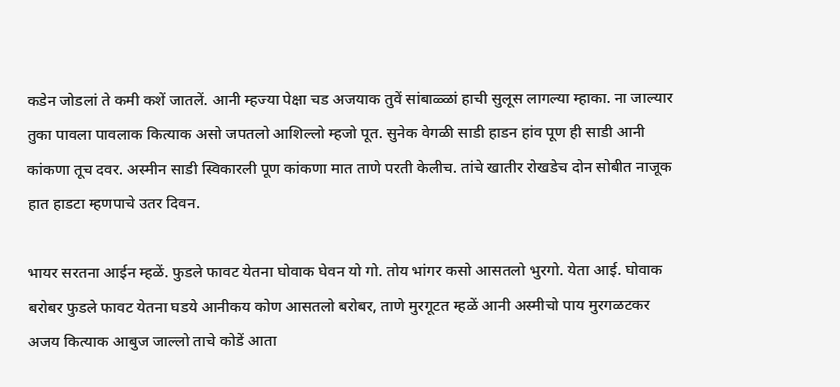कडेन जोडलां ते कमी कशें जातलें. आनी म्हज्या पेक्षा चड अजयाक तुवें सांबाळ्ळां हाची सुलूस लागल्या म्हाका. ना जाल्यार तुका पावला पावलाक कित्याक असो जपतलो आशिल्लो म्हजो पूत. सुनेक वेगळी साडी हाडन हांव पूण ही साडी आनी कांकणा तूच दवर. अस्मीन साडी स्विकारली पूण कांकणा मात ताणे परती केलीच. तांचे खातीर रोखडेच दोन सोबीत नाजूक हात हाडटा म्हणपाचे उतर दिवन.

भायर सरतना आईन म्हळें. फुडले फावट येतना घोवाक घेवन यो गो. तोय भांगर कसो आसतलो भुरगो. येता आई. घोवाक बरोबर फुडले फावट येतना घडये आनीकय कोण आसतलो बरोबर, ताणे मुरगूटत म्हळें आनी अस्मीचो पाय मुरगळटकर अजय कित्याक आबुज जाल्लो ताचे कोडें आता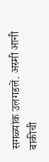सगळ्यांक उलगडलें. अस्मी आनी बाकीची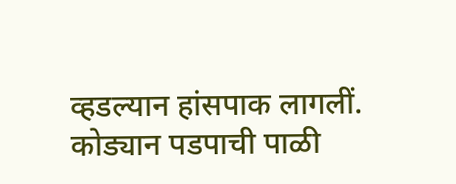व्हडल्यान हांसपाक लागलीं. कोड्यान पडपाची पाळी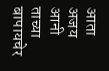आता अजय आनी ताच्या बापायचेर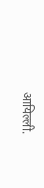आयिल्ली.